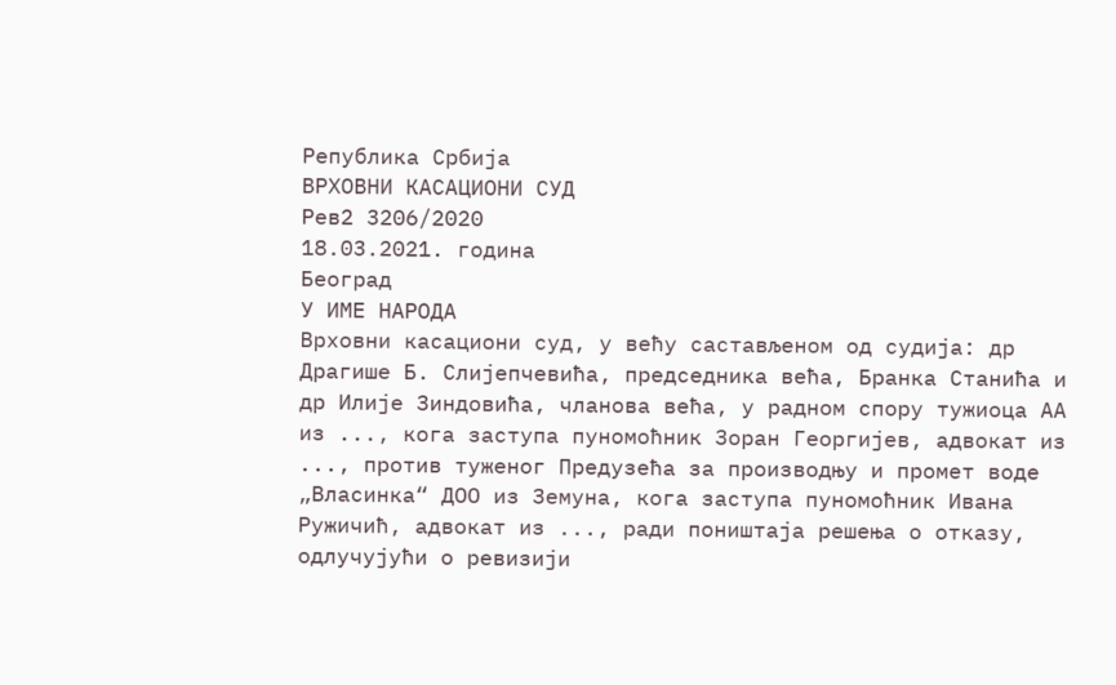Република Србија
ВРХОВНИ КАСАЦИОНИ СУД
Рев2 3206/2020
18.03.2021. година
Београд
У ИМЕ НАРОДА
Врховни касациони суд, у већу састављеном од судија: др Драгише Б. Слијепчевића, председника већа, Бранка Станића и др Илије Зиндовића, чланова већа, у радном спору тужиоца АА из ..., кога заступа пуномоћник Зоран Георгијев, адвокат из ..., против туженог Предузећа за производњу и промет воде „Власинка“ ДОО из Земуна, кога заступа пуномоћник Ивана Ружичић, адвокат из ..., ради поништаја решења о отказу, одлучујући о ревизији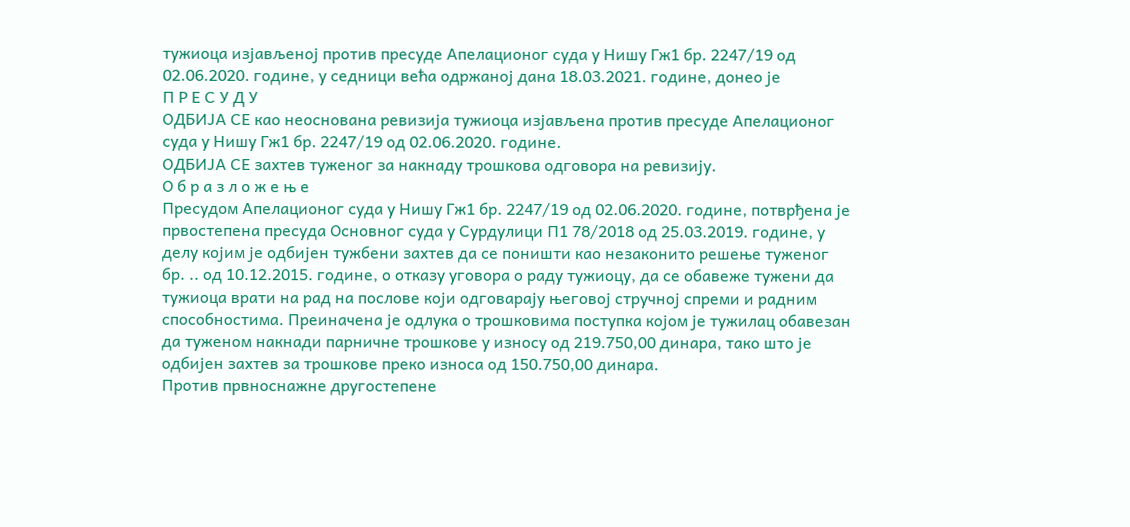тужиоца изјављеној против пресуде Апелационог суда у Нишу Гж1 бр. 2247/19 од 02.06.2020. године, у седници већа одржаној дана 18.03.2021. године, донео је
П Р Е С У Д У
ОДБИЈА СЕ као неоснована ревизија тужиоца изјављена против пресуде Апелационог суда у Нишу Гж1 бр. 2247/19 од 02.06.2020. године.
ОДБИЈА СЕ захтев туженог за накнаду трошкова одговора на ревизију.
О б р а з л о ж е њ е
Пресудом Апелационог суда у Нишу Гж1 бр. 2247/19 од 02.06.2020. године, потврђена је првостепена пресуда Основног суда у Сурдулици П1 78/2018 од 25.03.2019. године, у делу којим је одбијен тужбени захтев да се поништи као незаконито решење туженог бр. .. од 10.12.2015. године, о отказу уговора о раду тужиоцу, да се обавеже тужени да тужиоца врати на рад на послове који одговарају његовој стручној спреми и радним способностима. Преиначена је одлука о трошковима поступка којом је тужилац обавезан да туженом накнади парничне трошкове у износу од 219.750,00 динара, тако што је одбијен захтев за трошкове преко износа од 150.750,00 динара.
Против првноснажне другостепене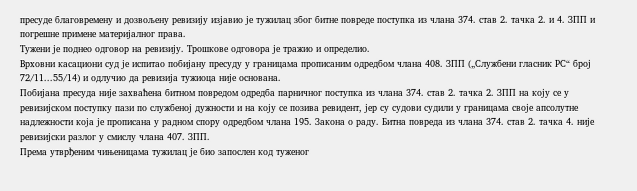пресуде благовремену и дозвољену ревизију изјавио је тужилац због битне повреде поступка из члана 374. став 2. тачка 2. и 4. ЗПП и погрешне примене материјалног права.
Тужени је поднео одговор на ревизију. Трошкове одговора је тражио и определио.
Врховни касациони суд је испитао побијану пресуду у границама прописаним одредбом члана 408. ЗПП („Службени гласник РС“ број 72/11...55/14) и одлучио да ревизија тужиоца није основана.
Побијана пресуда није захваћена битном повредом одредба парничног поступка из члана 374. став 2. тачка 2. ЗПП на коју се у ревизијском поступку пази по службеној дужности и на коју се позива ревидент, јер су судови судили у границама своје апсолутне надлежности која је прописана у радном спору одредбом члана 195. Закона о раду. Битна повреда из члана 374. став 2. тачка 4. није ревизијски разлог у смислу члана 407. ЗПП.
Према утврђеним чињеницама тужилац је био запослен код туженог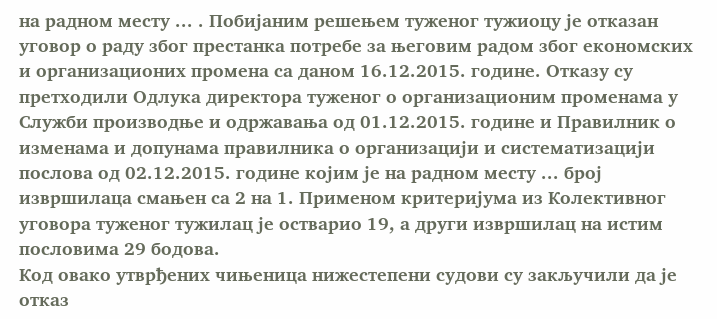на радном месту ... . Побијаним решењем туженог тужиоцу је отказан уговор о раду због престанка потребе за његовим радом због економских и организационих промена са даном 16.12.2015. године. Отказу су претходили Одлука директора туженог о организационим променама у Служби производње и одржавања од 01.12.2015. године и Правилник о изменама и допунама правилника о организацији и систематизацији послова од 02.12.2015. године којим је на радном месту ... број извршилаца смањен са 2 на 1. Применом критеријума из Колективног уговора туженог тужилац је остварио 19, а други извршилац на истим пословима 29 бодова.
Код овако утврђених чињеница нижестепени судови су закључили да је отказ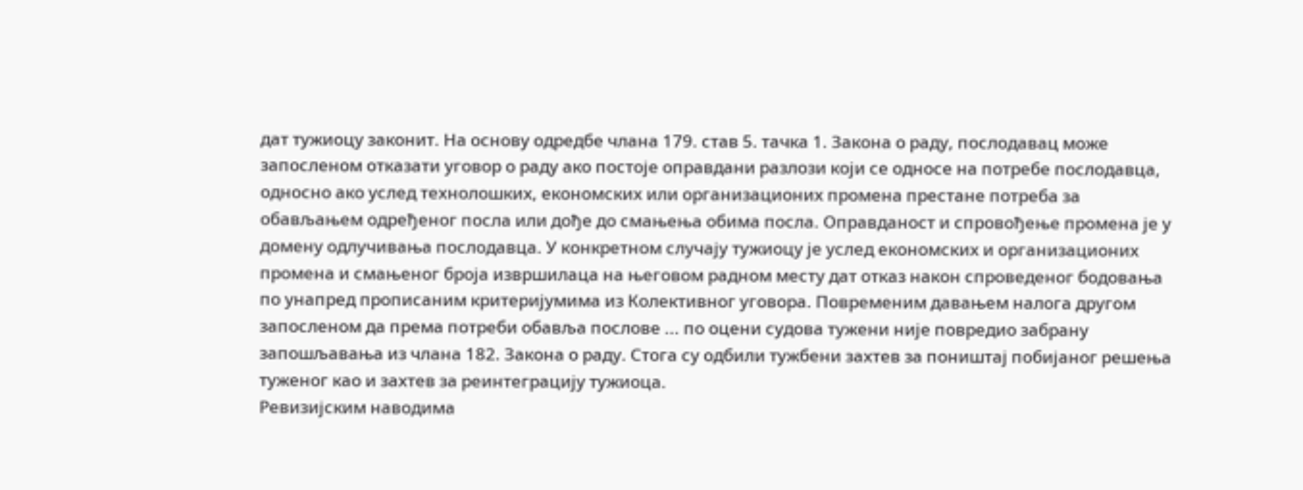дат тужиоцу законит. На основу одредбе члана 179. став 5. тачка 1. Закона о раду, послодавац може запосленом отказати уговор о раду ако постоје оправдани разлози који се односе на потребе послодавца, односно ако услед технолошких, економских или организационих промена престане потреба за обављањем одређеног посла или дође до смањења обима посла. Оправданост и спровођење промена је у домену одлучивања послодавца. У конкретном случају тужиоцу је услед економских и организационих промена и смањеног броја извршилаца на његовом радном месту дат отказ након спроведеног бодовања по унапред прописаним критеријумима из Колективног уговора. Повременим давањем налога другом запосленом да према потреби обавља послове ... по оцени судова тужени није повредио забрану запошљавања из члана 182. Закона о раду. Стога су одбили тужбени захтев за поништај побијаног решења туженог као и захтев за реинтеграцију тужиоца.
Ревизијским наводима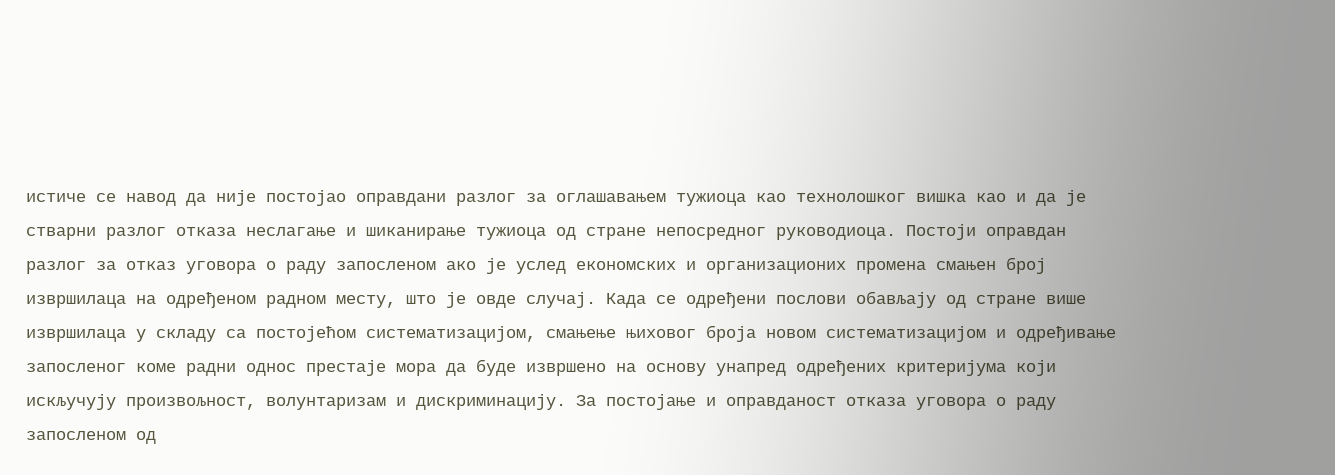истиче се навод да није постојао оправдани разлог за оглашавањем тужиоца као технолошког вишка као и да је стварни разлог отказа неслагање и шиканирање тужиоца од стране непосредног руководиоца. Постоји оправдан разлог за отказ уговора о раду запосленом ако је услед економских и организационих промена смањен број извршилаца на одређеном радном месту, што је овде случај. Када се одређени послови обављају од стране више извршилаца у складу са постојећом систематизацијом, смањење њиховог броја новом систематизацијом и одређивање запосленог коме радни однос престаје мора да буде извршено на основу унапред одређених критеријума који искључују произвољност, волунтаризам и дискриминацију. За постојање и оправданост отказа уговора о раду запосленом од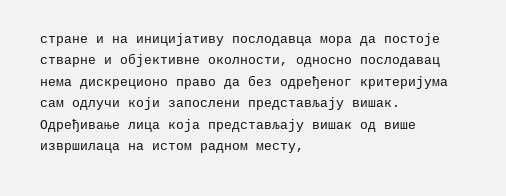стране и на иницијативу послодавца мора да постоје стварне и објективне околности, односно послодавац нема дискреционо право да без одређеног критеријума сам одлучи који запослени представљају вишак. Одређивање лица која представљају вишак од више извршилаца на истом радном месту,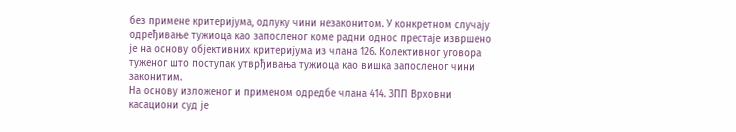без примене критеријума, одлуку чини незаконитом. У конкретном случају одређивање тужиоца као запосленог коме радни однос престаје извршено је на основу објективних критеријума из члана 126. Колективног уговора туженог што поступак утврђивања тужиоца као вишка запосленог чини законитим.
На основу изложеног и применом одредбе члана 414. ЗПП Врховни касациони суд је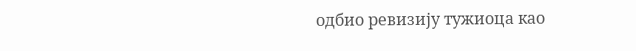одбио ревизију тужиоца као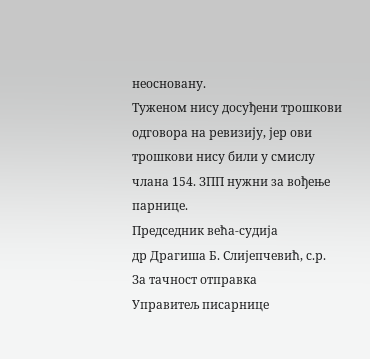неосновану.
Туженом нису досуђени трошкови одговора на ревизију, јер ови трошкови нису били у смислу члана 154. ЗПП нужни за вођење парнице.
Председник већа-судија
др Драгиша Б. Слијепчевић, с.р.
За тачност отправка
Управитељ писарнице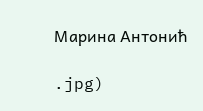Марина Антонић

.jpg)